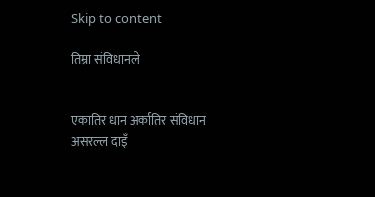Skip to content

तिम्रा संविधानले


एकातिर धान अर्कातिर संविधान
असरल्ल दाइँ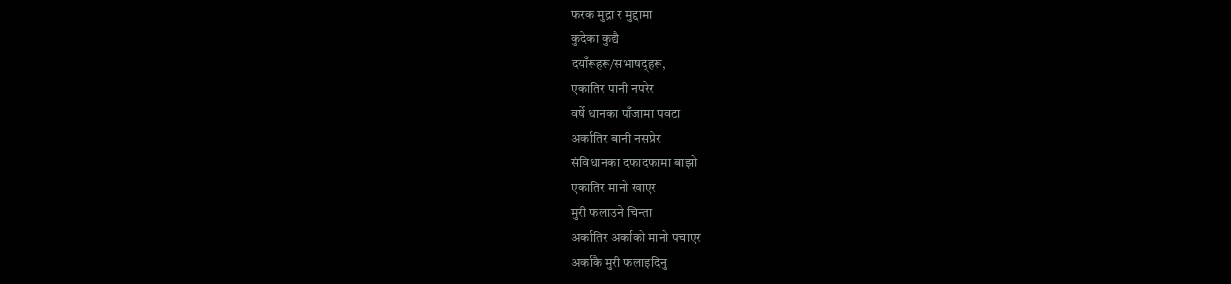फरक मुद्रा र मुद्दामा
कुदेका कुद्यै
दयाँरूहरू/सभाषद्हरू,
एकातिर पानी नपरेर
वर्षे धानका पाँजामा पवटा
अर्कातिर बानी नसप्रेर
संविधानका दफादफामा बाझो
एकातिर मानो खाएर
मुरी फलाउने चिन्ता
अर्कातिर अर्काको मानो पचाएर
अर्काकै मुरी फलाइदिनु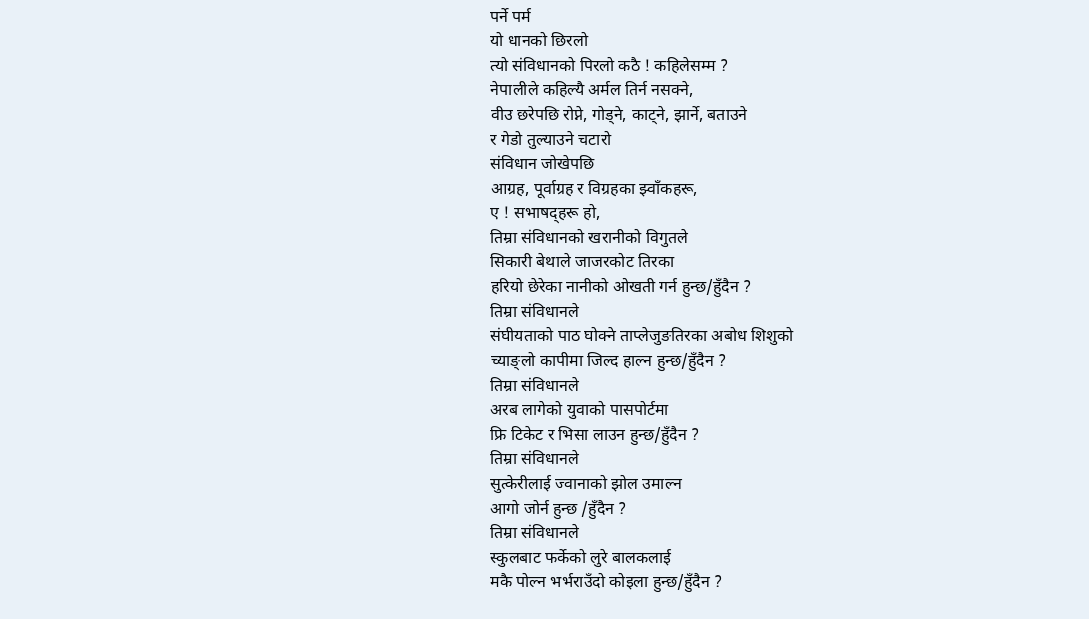पर्ने पर्म
यो धानको छिरलो
त्यो संविधानको पिरलो कठै ! कहिलेसम्म ?
नेपालीले कहिल्यै अर्मल तिर्न नसक्ने,
वीउ छरेपछि रोप्ने, गोड्ने, काट्ने, झार्ने, बताउने
र गेडो तुल्याउने चटारो
संविधान जोखेपछि
आग्रह, पूर्वाग्रह र विग्रहका झ्वाँकहरू,
ए ! सभाषद्हरू हो,
तिम्रा संविधानको खरानीको विगुतले
सिकारी बेथाले जाजरकोट तिरका
हरियो छेरेका नानीको ओखती गर्न हुन्छ/हुँदैन ?
तिम्रा संविधानले
संघीयताको पाठ घोक्ने ताप्लेजुङतिरका अबोध शिशुको
च्याङ्लो कापीमा जिल्द हाल्न हुन्छ/हुँदैन ?
तिम्रा संविधानले
अरब लागेको युवाको पासपोर्टमा
फ्रि टिकेट र भिसा लाउन हुन्छ/हुँदैन ?
तिम्रा संविधानले
सुत्केरीलाई ज्वानाको झोल उमाल्न
आगो जोर्न हुन्छ /हुँदैन ?
तिम्रा संविधानले
स्कुलबाट फर्केको लुरे बालकलाई
मकै पोल्न भर्भराउँदो कोइला हुन्छ/हुँदैन ?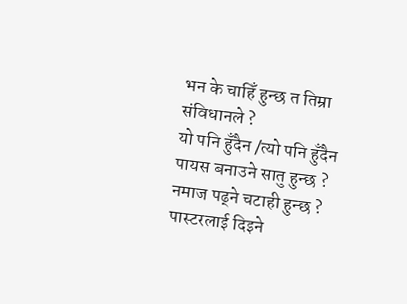भन के चाहिँ हुन्छ त तिम्रा संविधानले ?
यो पनि हुँदैन /त्यो पनि हुँदैन
पायस बनाउने सातु हुन्छ ?
नमाज पढ्ने चटाही हुन्छ ?
पास्टरलाई दिइने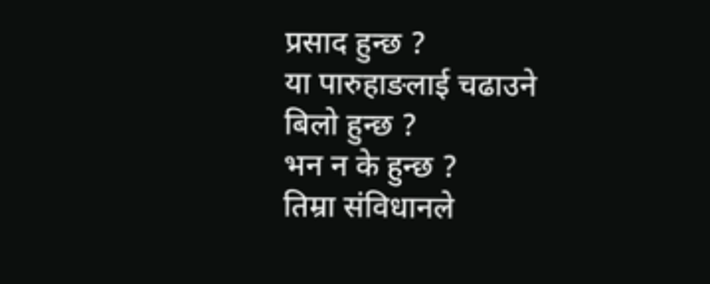प्रसाद हुन्छ ?
या पारुहाङलाई चढाउने बिलो हुन्छ ?
भन न के हुन्छ ?
तिम्रा संविधानले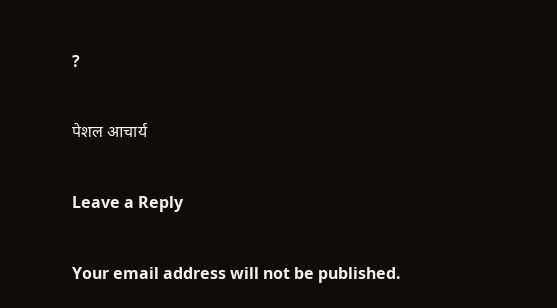?

पेशल आचार्य

Leave a Reply

Your email address will not be published.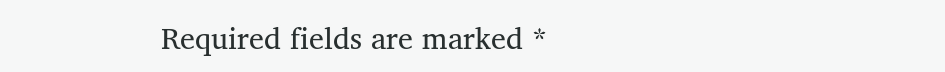Required fields are marked *